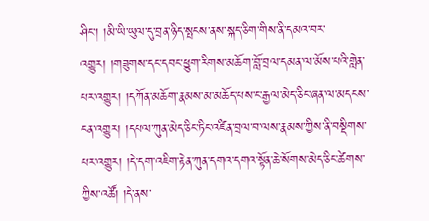ཤིང་། །མི་ཡི་ཡུལ་དུ་བྲན་ཉིད་སྤངས་ནས་སྐད་ཅིག་གིས་ནི་དམའ་བར་འགྱུར། །གཟུགས་དང་དབང་ཕྱུག་རིགས་མཆོག་བློ་བྲལ་དམན་ལ་མོས་པའི་གླེན་པར་འགྱུར། །དཀོན་མཆོག་རྣམས་མ་མཆོད་པས་ང་རྒྱལ་མེད་ཅིང་ཞན་ལ་མདངས་ངན་འགྱུར། །དཔལ་ཀུན་མེད་ཅིང་ཏིང་འཛིན་བྲལ་བ་ལས་རྣམས་ཀྱིས་ནི་བསྡིགས་པར་འགྱུར། །དེ་དག་འཇིག་རྟེན་ཀུན་དགའ་དགའ་སྟོན་ཆེ་སོགས་མེད་ཅིང་ཚེགས་ཀྱིས་འཚོ། །དེ་ནས་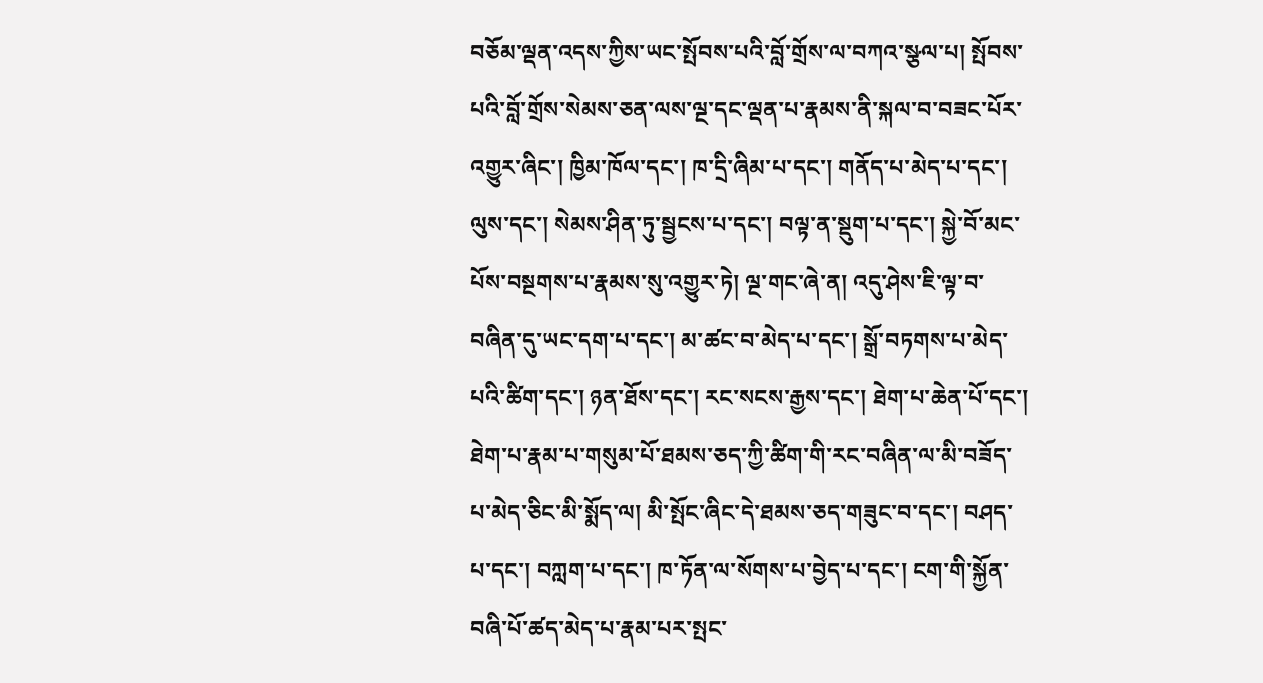བཅོམ་ལྡན་འདས་ཀྱིས་ཡང་སྤོབས་པའི་བློ་གྲོས་ལ་བཀའ་སྩལ་པ། སྤོབས་པའི་བློ་གྲོས་སེམས་ཅན་ལས་ལྔ་དང་ལྡན་པ་རྣམས་ནི་སྐལ་བ་བཟང་པོར་འགྱུར་ཞིང་། ཁྱིམ་ཁོལ་དང་། ཁ་དྲི་ཞིམ་པ་དང་། གནོད་པ་མེད་པ་དང་། ལུས་དང་། སེམས་ཤིན་ཏུ་སྦྱངས་པ་དང་། བལྟ་ན་སྡུག་པ་དང་། སྐྱེ་བོ་མང་པོས་བསྔགས་པ་རྣམས་སུ་འགྱུར་ཏེ། ལྔ་གང་ཞེ་ན། འདུ་ཤེས་ཇི་ལྟ་བ་བཞིན་དུ་ཡང་དག་པ་དང་། མ་ཚང་བ་མེད་པ་དང་། སྒྲོ་བཏགས་པ་མེད་པའི་ཚིག་དང་། ཉན་ཐོས་དང་། རང་སངས་རྒྱས་དང་། ཐེག་པ་ཆེན་པོ་དང་། ཐེག་པ་རྣམ་པ་གསུམ་པོ་ཐམས་ཅད་ཀྱི་ཚིག་གི་རང་བཞིན་ལ་མི་བཟོད་པ་མེད་ཅིང་མི་སྨོད་ལ། མི་སྤོང་ཞིང་དེ་ཐམས་ཅད་གཟུང་བ་དང་། བཤད་པ་དང་། བཀླག་པ་དང་། ཁ་ཏོན་ལ་སོགས་པ་བྱེད་པ་དང་། ངག་གི་སྐྱོན་བཞི་པོ་ཚད་མེད་པ་རྣམ་པར་སྤང་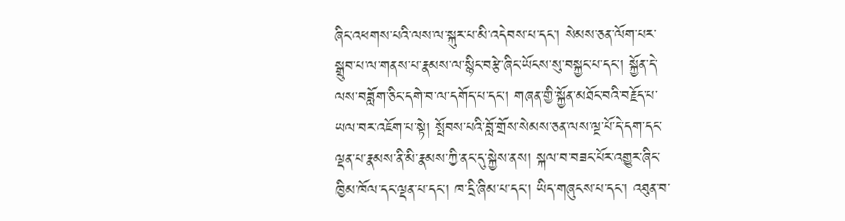ཞིང་འཕགས་པའི་ལས་ལ་སྐུར་པ་མི་འདེབས་པ་དང་། སེམས་ཅན་ལོག་པར་སྒྲུབ་པ་ལ་གནས་པ་རྣམས་ལ་སྙིང་བརྩེ་ཞིང་ཡོངས་སུ་བསྐྱང་པ་དང་། སྐྱོན་དེ་ལས་བཟློག་ཅིང་དགེ་བ་ལ་དགོད་པ་དང་། གཞན་གྱི་སྐྱོན་མཐོང་བའི་བརྗོད་པ་ཡལ་བར་འཇོག་པ་སྟེ། སྤོབས་པའི་བློ་གྲོས་སེམས་ཅན་ལས་ལྔ་པོ་དེ་དག་དང་ལྡན་པ་རྣམས་ནི་མི་རྣམས་ཀྱི་ནང་དུ་སྐྱེས་ནས། སྐལ་བ་བཟང་པོར་འགྱུར་ཞིང་ཁྱིམ་ཁོལ་དང་ལྡན་པ་དང་། ཁ་དྲི་ཞིམ་པ་དང་། ཡིད་གཞུངས་པ་དང་། འཐུན་བ་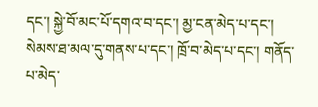དང་། སྐྱེ་བོ་མང་པོ་དགའ་བ་དང་། མྱ་ངན་མེད་པ་དང་། སེམས་ཐ་མལ་དུ་གནས་པ་དང་། ཁྲོ་བ་མེད་པ་དང་། གནོད་པ་མེད་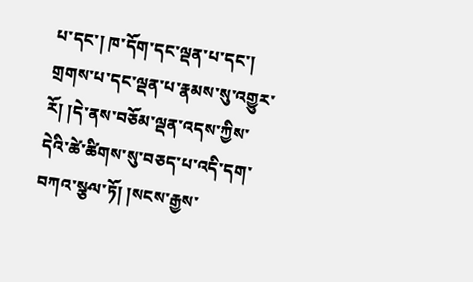པ་དང་། ཁ་དོག་དང་ལྡན་པ་དང་། གྲགས་པ་དང་ལྡན་པ་རྣམས་སུ་འགྱུར་རོ། །དེ་ནས་བཅོམ་ལྡན་འདས་ཀྱིས་དེའི་ཚེ་ཚིགས་སུ་བཅད་པ་འདི་དག་བཀའ་སྩལ་ཏོ། །སངས་རྒྱས་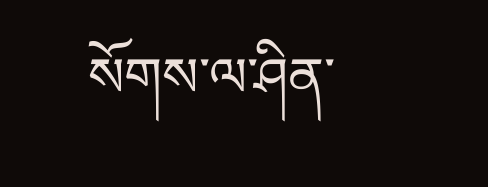སོགས་ལ་ཤིན་